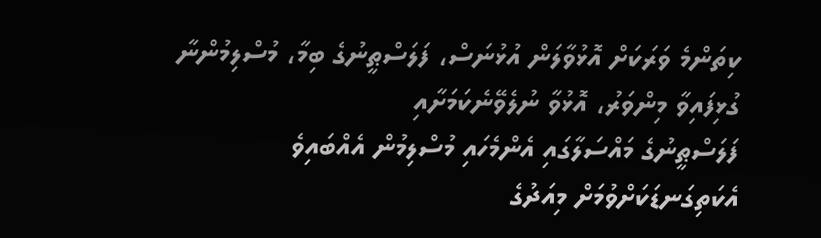ކިތަންމެ ވަރަކަށް އޮޅުވާލަން އުޅުނަސް، ފަލަސްޠީނުގެ ބިމާ، މުސްލިމުންނާ ގުޅިފައިވާ މިންވަރު، އޮޅުވާ ނުލެވޭނެކަމަށާއި
ފަލަސްޠީނުގެ މައްސަލާގައި އެންމެހައި މުސްލިމުން އެއްބައިވެ އެކަތިގަނޑަކަށްވުމަށް މިއަދުގެ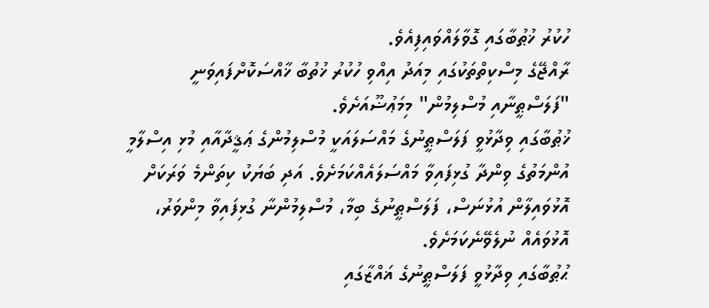ހުކުރު ޚުޠުބާގައި ގޮވާލައްވައިފިއެވެ.
ރާއްޖޭގެ މިސްކިތްތަކުގައި މިއަދު އިއްވި ހުކުރު ޚުތުބާ ޚާއްސަކޮށްފައިވަނީ "ފަލަސްޠީނާއި މުސްލިމުން" މިމަޢުޟޫއަށެވެ.
ޚުޠުބާގައި ވިދާޅުވީ ފަލަސްޠީނުގެ މައްސަލައަކީ މުސްލިމުންގެ ޢަޤީދާއާއި މުޅި އިސްލާމީ އުންމަތުގެ ވިންދާ ގުޅިފައިވާ މައްސަލައެއްކަމަށެވެ. އަދި ބަޔަކު ކިތަންމެ ވަރަކަށް އޮޅުވައިލާން އުޅުނަސް، ފަލަސްޠީނުގެ ބިމާ، މުސްލިމުންނާ ގުޅިފައިވާ މިންވަރު، އޮޅުވައެއް ނުލެވޭނެކަމަށެވެ.
ޙުޠުބާގައި ވިދާޅުވީ ފަލަސްޠީނުގެ ޣައްޒާގައި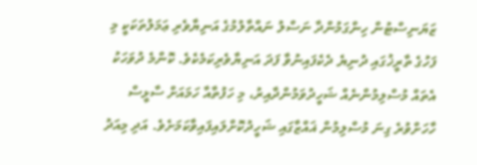ޒަޔަނިސްޓުން ހިންގަމުންދާ ނަސްލު ނައްތާލުމުގެ އަނިޔާވެރި ޢަމަލުތަކަކީ މި ފަހުގެ ތާރީޚުގައި ދުނިޔެ ދެކެފައިނުވާ ފަދަ އަނިޔާވެރިކަމެކެވެ. ކޮންމެ ދުވަހަކު އެތައް މުސްލިމުންނެއް ޝަހީދުވަމުންދާއިރު، މި ހަފުތާއާ ހަމައަށް ސާޅީސް ހާހަށްވުރެ ގިނަ މުސްލިމުން ޣައްޒާގައި ޝަހީދުކޮށްލައިފައިވާކަމަށެވެ. އަދި މިއަދު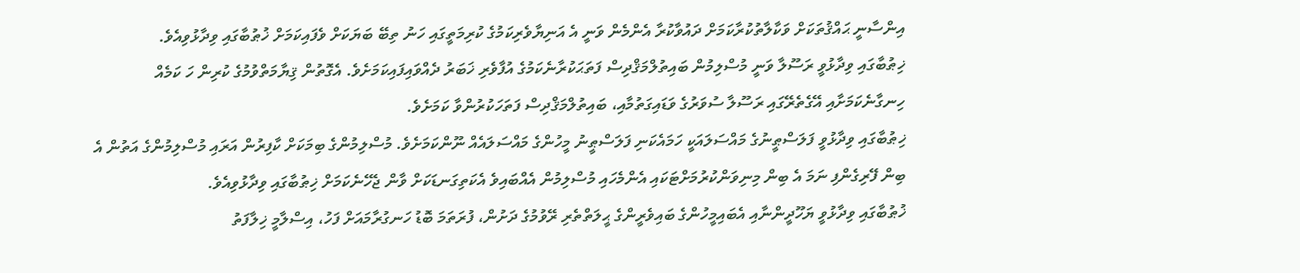އިންސާނީ ޙައްޤުތަކަށް ވަކާލާތުކުރާކަމަށް ދައުވާކުރާ އެންމެން ވަނީ އެ އަނިޔާވެރިކަމުގެ ކުރިމަތީގައި ހަނު ތިބޭ ބަޔަކަށް ވެފައިކަމަށް ޚުޠުބާގައި ވިދާޅުވިއެވެ.
ޚިޠުބާގައި ވިދާޅުވީ ރަސޫލާ ވަނީ މުސްލިމުން ބައިތުލްމަޤްދިސް ފަތަޙަކުރާނެކަމުގެ އުފާވެރި ޚަބަރު ދެއްވައިފައިކަމަށެވެ. އެގޮތުން ޤިޔާމަތްވުމުގެ ކުރިން ހަ ކަމެއް ހިނގާނެކަމަށާއި އޭގެތެރޭގައި ރަސޫލާ ސުވަރުގެ ވަޑައިގަތުމާއި، ބައިތުލްމަޤްދިސް ފަތަހަކުރުންވާ ކަމަށެވެ.
ޚިޠުބާގައި ވިދާޅުވީ ފަލަސްޠީނުގެ މައްސަލައަކީ ހަމައެކަނި ފަލަސްޠީނު މީހުންގެ މައްސަލައެއް ނޫންކަމަށެވެ. މުސްލިމުންގެ ބިމަކަށް ކާފިރުން އަރައި މުސްލިމުންގެ އަތުން އެ ބިން ފޭރިގެންފި ނަމަ އެ ބިން މިނިވަންކުރުމަށްޓަކައި އެންމެހައި މުސްލިމުން އެއްބައިވެ އެކަތިގަނޑަކަށް ވާން ޖެހޭނެކަމަށް ޚިޠުބާގައި ވިދާޅުވިއެވެ.
ޚުޠުބާގައި ވިދާޅުވީ ޔަހޫދީންނާއި އެބައިމީހުންގެ ބައިވެރީންގެ ޙީލަތްތެރި ރޭވުމުގެ ދަށުން، ފުރަތަމަ ބޮޑު ހަނގުރާމައަށް ފަހު، އިސްލާމީ ޚިލާފަތު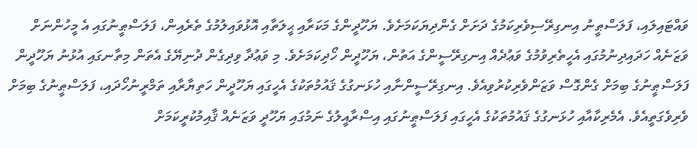ވައްޓައިލައި، ފަލަސްޠީނު އިނގިރޭސިވެރިކަމުގެ ދަށަށް ގެންދިޔަކަމަށެވެ. ޔަހޫދީންގެ މަކަރާއި ޙީލަތާއި އޮޅުވައިލުމުގެ ތެރެއިން، ފަލަސްޠީނުގައި އެ މީހުންނަށް ވަޒަނެއް ހަދައިދިނުމުގައި އެހީތެރިވުމުގެ ވަޢުދެއް އިނގިރޭސީންގެ އަތުން، ޔަހޫދީން ހޯދިކަމަށެވެ. މި ވަޢުދާ ވިދިގެން ދުނިޔޭގެ އެތަން މިތާނގައި އުޅުނު ޔަހޫދީން ފަލަސްޠީނުގެ ބިމަށް ގެންގޮސް ވަޒަންވެރިކުރުވިއެވެ. އިނގިރޭސީންނާއި ހުޅަނގުގެ ޤައުމުތަކުގެ އެހީގައި ޔަހޫދީން ހަތިޔާރާއި ތަމްރީނުހޯދައި، ފަލަސްޠީނުގެ ބިމަށް ވެރިވެގަތީއެވެ. އެމެރިކާއާއި ހުޅަނގުގެ ޤައުމުތަކުގެ އެހީގައި ފަލަސްޠީނުގައި އިސްރާއީލުގެ ނަމުގައި ޔަހޫދީ ވަޒަނެއް ޤާއިމުކުރީކަމަށް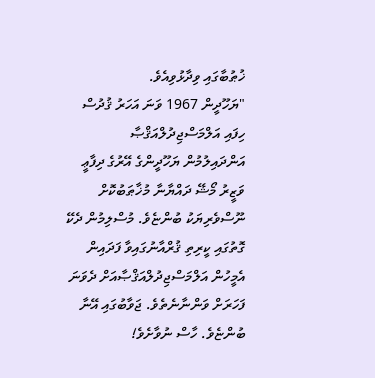ޚުޠުބާގައި ވިދާޅުވިއެވެ.
"ޔަހޫދީން 1967 ވަނަ އަހަރު ޤުދުސް ހިފައި އަލްމަސްޖިދުލްއަޤްޞާ އަންދައިލުމުން ޔަހޫދީންގެ އޭރުގެ ދިފާޢީ ވަޒީރު މޯޝޭ ދައްޔާނާ މުޚާޠަބުކޮށް ނޫސްވެރިޔަކު ބުންޏެވެ. މުސްލިމުން ދެކޭ ގޮތުގައި ކީރިތި ޤުރްއާނުގައިވާ ފަދައިން އެމީހުން އަލްމަސްޖިދުލްއަޤްޞާއަށް ދެވަނަ ފަހަރަށް ވަންނާނެތެވެ. ޖަވާބުގައި އޭނާ ބުންޏެވެ. ހާސް ނުވާށެވެ!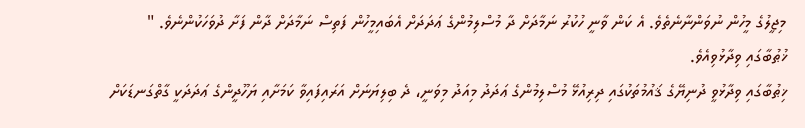މިޖީލުގެ މީހުން ނުވަންނާނެތެވެ. އެ ކަން ވާނީ ހުކުރު ނަމާދަށް ދާ މުސްލިމުންގެ ޢަދަދަށް އެބައިމީހުން ފަތިސް ނަމާދަށް ދާން ފަށާ ދުވަހަކުންނެވެ. " ޚުޠުބާގައި ވިދާޅުވިއެވެ.
ޚިޠުބާގައި ވިދާޅުވީ ދުނިޔޭގެ ޤައުމުތަކުގައި ދިރިއުޅޭ މުސްލިމުންގެ ޢަދަދު މިއަދު މިވަނީ، ދެ ބިލިޔަނަށް އަރައިފައިވާ ކަމަށާއި ޔަހޫދީންގެ ޢަދަދަކީ ގާތްގަނޑަކަށް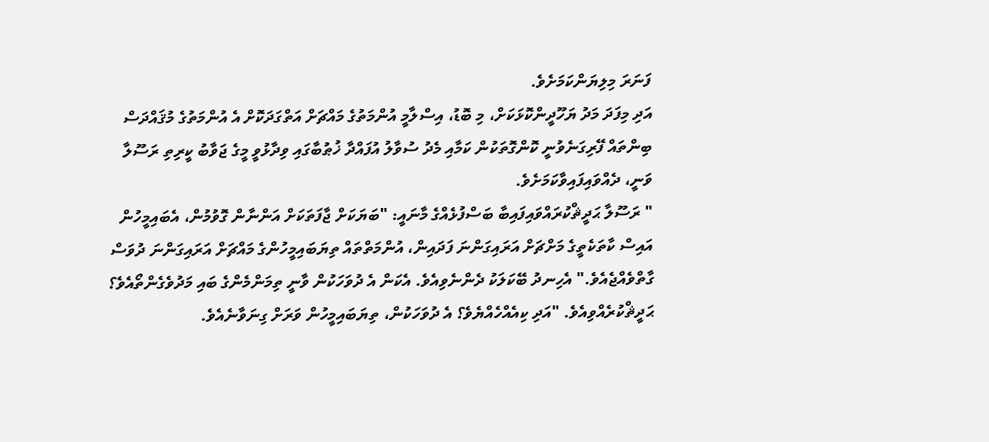ފަނަރަ މިލިޔަންކަމަށެވެ.
އަދި މިފަދަ މަދު ޔަހޫދީންކޮޅަކަށް، މި ބޮޑު، އިސްލާމީ އުންމަތުގެ މައްޗަށް އަތްގަދަކޮށް އެ އުންމަތުގެ މުޤައްދަސް ބިންތައް ފޭރިގަނެވުނީ ކޮންގޮތަކުން ކަމާއި މެދު ސުވާލު އުފައްދާ ޚުޠުބާގައި ވިދާޅުވީ މީގެ ޖަވާބު ކީރިތި ރަސޫލާ ވަނީ، ދެއްވައިފައިވާކަމަށެވެ.
" ރަސޫލާ ޙަދީޘްކުރައްވައިފައިބާ ބަސްފުޅެއްގެ މާނައީ: "ބަޔަކަށް ޖާފަތަކަށް އަންނާން ގޮވުމުން، އެބައިމީހުން އައިސް ކާތަކެތީގެ މަށްޗަށް އަރައިގަންނަ ފަދައިން، އުންމަތްތައް ތިޔަބައިމީހުންގެ މައްޗަށް އަރައިގަންނަ ދުވަސް ގާތްވެއްޖެއެވެ." އެހިނދު ބޭކަލަކު ދެންނެވިއެވެ. އެކަން އެ ދުވަހަކުން ވާނީ ތިމަންމެންގެ ބައި މަދުވެގެންތޯއެވެ؟ ޙަދީޘްކުރެއްވިއެވެ. "އަދި ކިއެއްހެއްޔެވެ؟ އެ ދުވަހަކުން، ތިޔަބައިމީހުން ވަރަށް ގިނަވާނެއެވެ.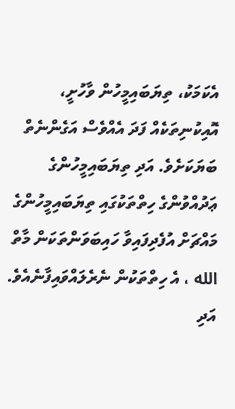އެކަމަކު، ތިޔަބައިމީހުން ވާހުށީ، އޮއިކުނިތަކެއް ފަދަ އެއްވެސް އަގެންނެތް ބަޔަކަށެވެ. އަދި ތިޔަބައިމީހުންގެ ޢަދުއްވުންގެ ހިތްތަކުގައި ތިޔަބައިމީހުންގެ މައްޗަށް އުފެދިފައިވާ ހައިބަވަންތަކަން މާތް الله ، އެ ހިތްތަކުން ނެރެލައްވައިފާނެއެވެ. އަދި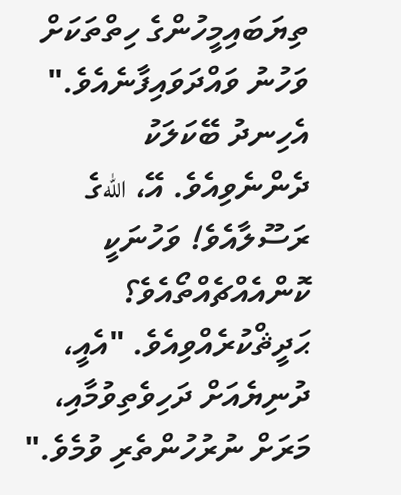ތިޔަބައިމީހުންގެ ހިތްތަކަށް ވަހުނު ވައްދަވައިފާނެއެވެ." އެހިނދު ބޭކަލަކު ދެންނެވިއެވެ. އޭ، اللهގެ ރަސޫލާއެވެ! ވަހުނަކީ ކޮންއެއްޗެއްތޯއެވެ؟ ޙަދީޘްކުރެއްވިއެވެ. "އެއީ، ދުނިޔެއަށް ދަހިވެތިވުމާއި، މަރަށް ނުރުހުންތެރި ވުމެވެ."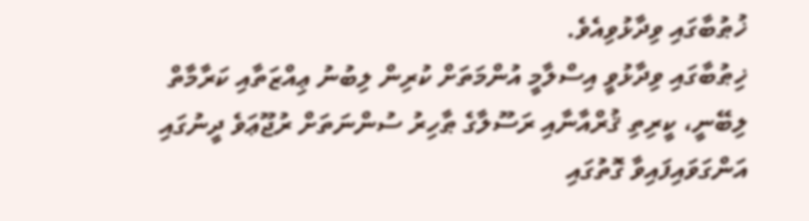ޚުޠުބާގައި ވިދާޅުވިއެވެ.
ޚިޠުބާގައި ވިދާޅުވީ އިސްލާމީ އުންމަތަށް ކުރިން ލިބުނު ޢިއްޒަތާއި ކަރާމާތް ލިބޭނީ، ކީރިތި ޤުރްއާނާއި ރަސޫލާގެ ޠާހިރު ސުންނަތަށް ރުޖޫޢަވެ ދީނުގައި އަންގަވައިފައިވާ ގޮތުގައި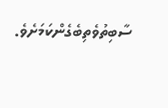ސާބިތުވެތިބެގެންކަމަށެވެ.